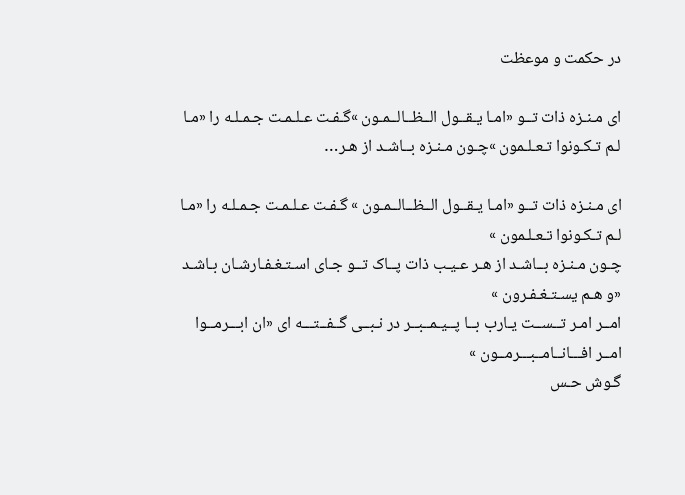در حکمت و موعظت

ای مـنـزه ذات تــو «امـا یـقــول الــظــالــمـون »گـفـت عـلـمـت جـمـلـه را «مـا لـم تـکـونوا تـعـلـمون »چـون مـنـزه بــاشـد از هـر…

ای مـنـزه ذات تــو «امـا یـقــول الــظــالــمـون » گـفـت عـلـمـت جـمـلـه را «مـا لـم تـکـونوا تـعـلـمون »
چـون مـنـزه بــاشـد از هـر عـیـب ذات پــاک تــو جـای اسـتـغـفـارشـان بـاشـد «و هـم یسـتـغـفـرون »
امــر امـر تــســت یـارب بــا پــیـمــبــر در نـبــی گــفــتـــه ای «ان ابـــرمــوا امــر افـــانــامــبـــرمــون »
گـوش حـس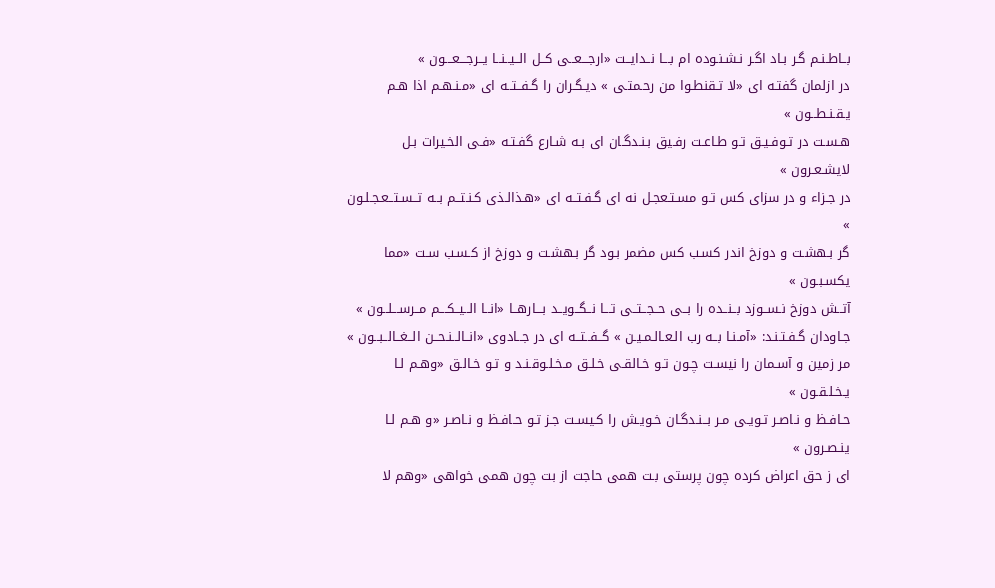بــاطـنـم گـر بـاد اگـر نـشـنـوده ام بـــا نــدایــت «ارجـــعــی کــل الــیــنــا یــرجـــعـــون »
در ازلمان گفتـه ای «لا تـقنطـوا من رحـمتـی » دیـگـران را گـفــتــه ای «مـنـهـم اذا هـم یـقـنـطــون »
هـسـت در تـوفـیـق تـو طـاعـت رفـیق بـنـدگـان ای بـه شـارع گفـتـه «فـی الخـیرات بـل لایشـعـرون »
در جـزاء و در سزای کس تـو مسـتـعجـل نه ای گـفـتــه ای «هـذالـذی کـنـتــم بــه تــسـتــعـجـلـون »
گر بـهشـت و دوزخ اندر کسـب کس مضمر بـود گر بـهشـت و دوزخ از کـسـب سـت «مما یکسـبـون »
آتــش دوزخ نـســوزد بــنــده را بــی حــجــتــی تـــا نــگــویــد بـــارهــا «انــا الــیــکـــم مــرســـلــون »
جـاودان گـفـتـنـد: «آمـنـا بــه رب الـعـالـمـیـن » گــفــتــه ای در جــادوی «انــالــنـحــن الــغــالــبــون »
مر زمین و آسـمان را نیسـت چـون تـو خـالقـی خـلـق مـخـلـوقـنـد و تـو خـالـق «وهـم لـا یـخـلـقـون »
حـافـظ و نـاصـر تـویـی مـر بــنـدگـان خـویـش را کـیسـت جـز تـو حـافـظ و نـاصـر «و هـم لـا ینـصـرون »
ای ز حق اعراض کرده چون پرستی بـت همی حاجت از بت چون همی خواهی «وهم لا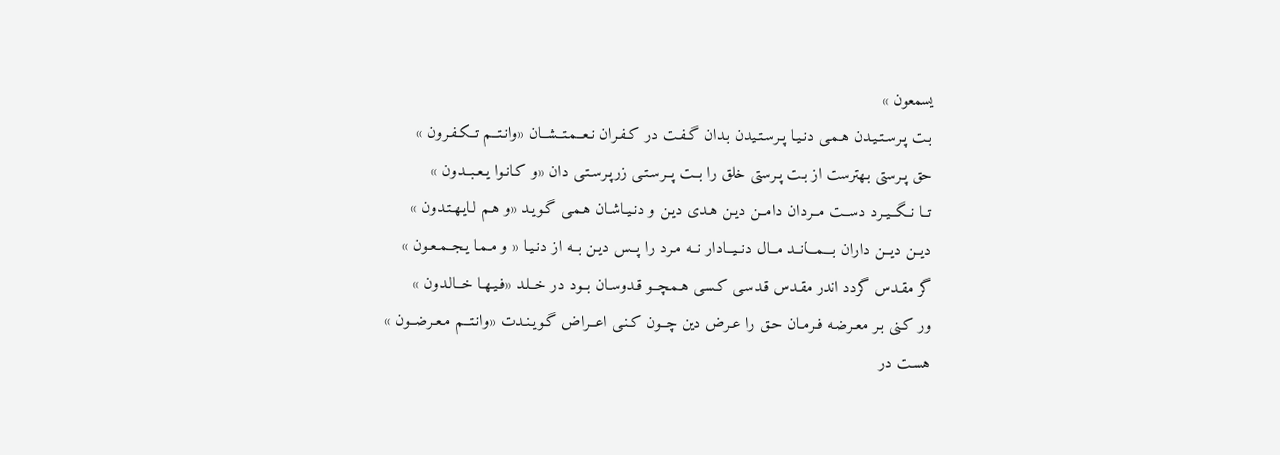یسمعون »
بـت پـرسـتـیـدن هـمـی دنـیـا پـرسـتـیدن بـدان گـفـت در کـفـران نـعــمـتــشــان «وانـتــم تــکـفـرون »
حق پـرستی بـهترست از بـت پـرستی خلق را بــت پــرسـتـی زرپـرسـتـی دان «و کـانـوا یـعـبــدون »
تــا نــگــیـرد دســت مــردان دامــن دیـن هـدی دیـن و دنـیـاشـان هـمـی گـویـد «و هـم لـایـهـتـدون »
دیــن دیــن داران بـــمـــانــد مــال دنــیــادار نــه مـرد را پــس دیـن بــه از دنـیـا « و مـمـا یـجــمـعـون »
گر مقـدس گردد اندر مقـدس قـدسـی کـسـی هـمـچــو قـدوسـان بــود در خــلـد «فـیـهـا خــالـدون »
ور کـنی بـر معـرضـه فـرمـان حـق را عـرض دین چــون کـنـی اعــراض گـویـنـدت «وانـتــم مـعـرضــون »
هسـت در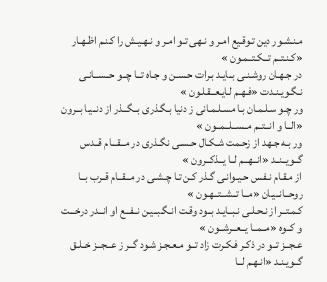مـنـشـور دین تـوقـیع امـر و نـهی تـو امـر و نـهـیـش را کـنـم اظـهـار «کـنـتــم تــکـتــمـون »
در جـهـان روشـنـی بــایـد بـرات حـسـن و جـاه تــا چــو حــســانـی نـگـویـنـدت «فـهـم لـایـعــقـلـون »
ور چـو سـلـمـان بـا مسـلـمـانی ز دنیا بـگـذری بــگــذر از دنــیـا بــرون «الــا و انــتــم مــســلــمــون »
ور بـه جـهد از زحـمت شـکـال حـسـی نگـذری در مــقـــام قــدس گــویــنــد «انــهــم لــا یــذکــرون »
از مـقـام نـفـس حـیـوانـی گـذر کـن تـا چـشـی در مــقــام قــرب بــا روحــانــیـان «مــا تــشــتــهـون »
کـمـتــر از نـحـلـی نـبــایـد بــود وقـت انـگـبــیـن نــفــع او انــدر درخـــت و کــوه «مــمــا یــعــرشــون »
عـجــز تــو در ذکـر فـکـرت زاد تــو مـعـجـز شـود گــر ز عــجــز خــلـق گــویـنـد «انـهـم لــا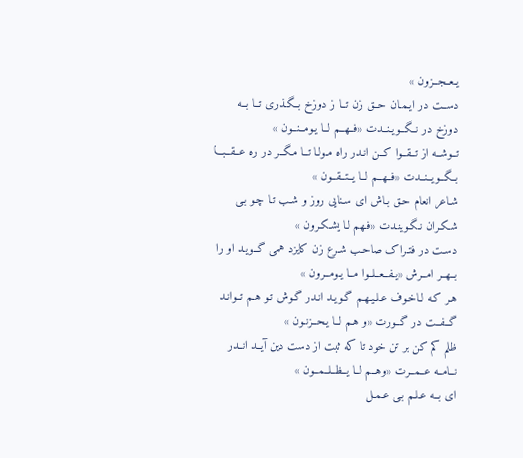یـعــجــزون »
دســت در ایـمـان حــق زن تــا ز دوزخ بــگـذری تــا بــه دوزخ در نــگــویـنــدت «فــهــم لــا یـومــنــون »
تــوشــه از تــقــوا کــن انـدر راه مـولـا تــا مـگــر در ره عــقــبـــا بــگــویــنــدت «فــهــم لــا یــتــقــون »
شـاعر انعام حـق بـاش ای سـنایی روز و شـب تـا چـو بـی شـکـران نـگـوینـدت «فـهم لـا یشـکـرون »
دسـت در فتـراک صاحـب شـرع زن کایزد همی گــویـد او را بــهــر امــرش «یـفــعــلــوا مــا یـومــرون »
هـر کـه لـاخـوف عـلـیـهـم گـویـد انـدر گـوش تـو هـم تــوانـد گــفــت در گــورت «و هـم لــا یـحــزنـون »
ظلم کم کن بر تن خود تا که ثبت از دست دین آیــد انــدر نــامــه عــمــرت «وهــم لــا یــظــلــمــون »
ای بــه عـلـم بـی عـمـل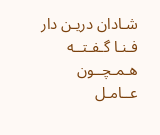شـادان دریـن دار فـنـا گـفـتــه هـمـچــون عــامـل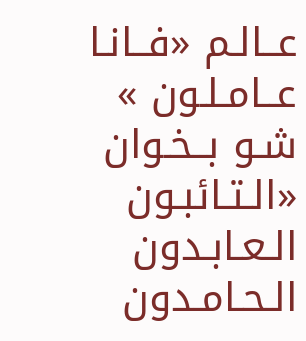عــالـم «فــانـا عــامـلـون »
شـو بــخـوان «الـتـائبـون الـعـابـدون الـحـامـدون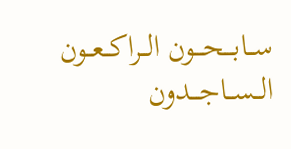ســابـــحـــون الــراکــعــون الــســاجـــدون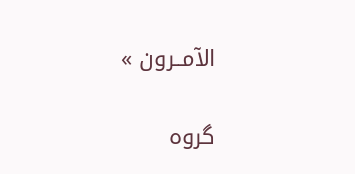الآمــرون »

گروه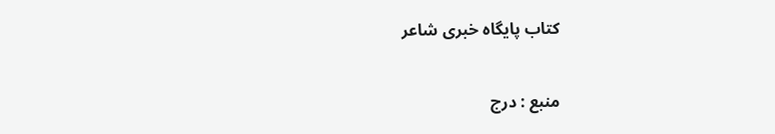کتاب پایگاه خبری شاعر


منبع : درج